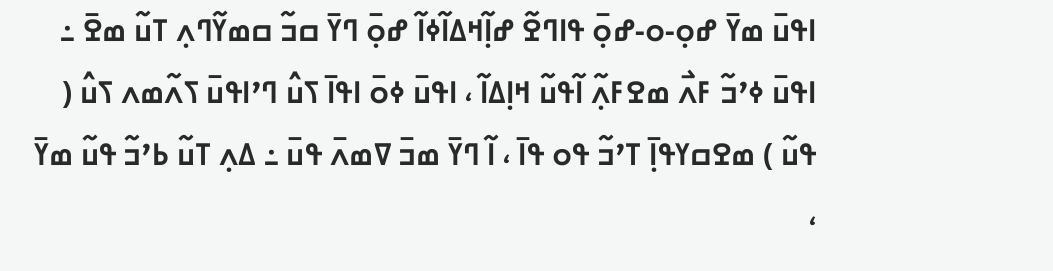ߊߟߎ߫ ߘߌ߫ ߝߋ߲-ߋ-ߝߋ߲߫ ߟߊߣߐ߬ ߝߊ߲߬ߞߡߊ߬ߦߊ߬ ߝߋ߲߫ ߣߌ߫ ߛߏ߬ ߛߘߌ߬ߣߍ߲ ߠߎ߬ ߘߐ߫ ߸ ߊߟߎ߫ ߦߴߏ߬ ߓߍ߯ ߘߐߓߍ߲߬ ߊ߬ߟߎ߬ ߞߊ߲ߡߊ߬ ، ߊߟߎ߫ ߦߋ߫ ߊߟߊ߫ ߖߎ߮ ߣߴߊߟߎ߫ ߖߍ߬ߘߍ ߖߎ߮ ( ߟߎ߬ ) ߘߐߛߌߟߊ߲߫ ߠߴߏ߬ ߟߋ ߟߊ߫ ، ߊ߬ ߣߌ߫ ߘߏ߫ ߜߘߍ߫ ߟߎ߫ ߸ ߡߍ߲ ߠߎ߬ ߕߴߏ߬ ߟߎ߬ ߘߌ߫ ،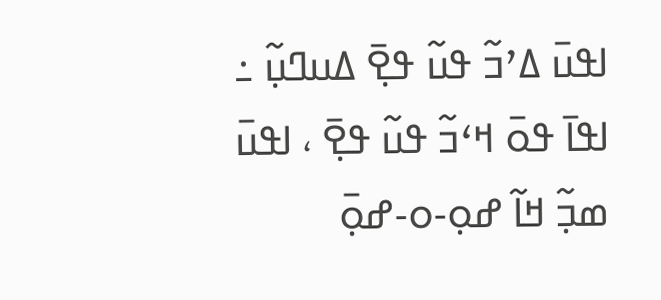ߊߟߎ߫ ߡߴߏ߬ ߟߎ߬ ߟߐ߲߫ ߡߎߣߎ߲߬ ߸ ߊߟߊ߫ ߟߋ߫ ߞߵߏ߬ ߟߎ߬ ߟߐ߲߫ ، ߊߟߎ߫ ߘߏ߲߬ ߞߊ߬ ߝߋ߲-ߋ-ߝߋ߲߫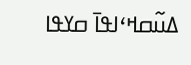ߡߎ߬ߛߞߵߊߟߊ߫ ߛߌߟߊ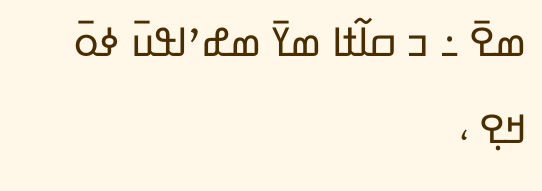ߘߐ߫ ߸ ߏ ߛߊ߬ߙߊ ߘߌ߫ ߘߝߴߊߟߎ߫ ߦߋ߫ ߞߐ߲ ،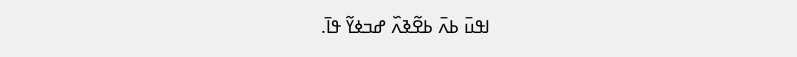ߊߟߎ߫ ߕߍ߫ ߕߐ߬ߢߍ߰ ߝߏߦߌ߬ ߟߊ߫.